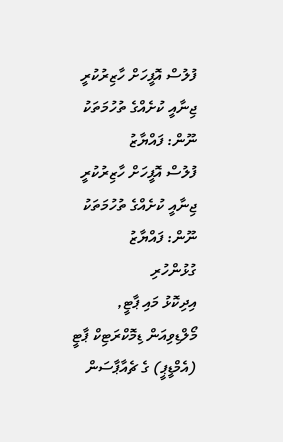ފުލުސް އޮފީހަށް ހާޒިރުކުރީ ޖިނާއީ ކުށެއްގެ ތުހުމަތަކު ނޫން: ފައްޔާޒު
ފުލުސް އޮފީހަށް ހާޒިރުކުރީ ޖިނާއީ ކުށެއްގެ ތުހުމަތަކު ނޫން: ފައްޔާޒު
ގުޅުންހުރި
އިދިކޮޅު މައި ޕާޓީ, މޯލްޑިވިއަން ޑިމޮކްރަޓިކް ޕާޓީ (އެމްޑީޕީ) ގެ ޗެއާޕާސަން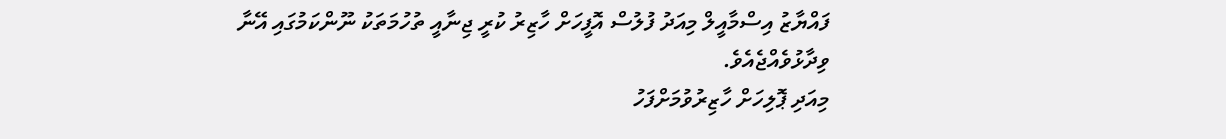ފައްޔާޒު އިސްމާއީލް މިއަދު ފުލުސް އޮފީހަށް ހާޒިރު ކުރީ ޖިނާއީ ތުހުމަތަކު ނޫންކަމުގައި އޭނާ ވިދާޅުވެއްޖެއެވެ.
މިއަދި ޕޮލިހަށް ހާޒިރުވުމަށްފަހު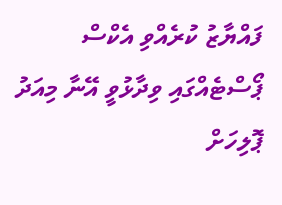ފައްޔާޒު ކުރެއްވި އެކްސް ޕޯސްޓެއްގައި ވިދާޅުވީ އޭނާ މިއަދު ޕޮލިހަށް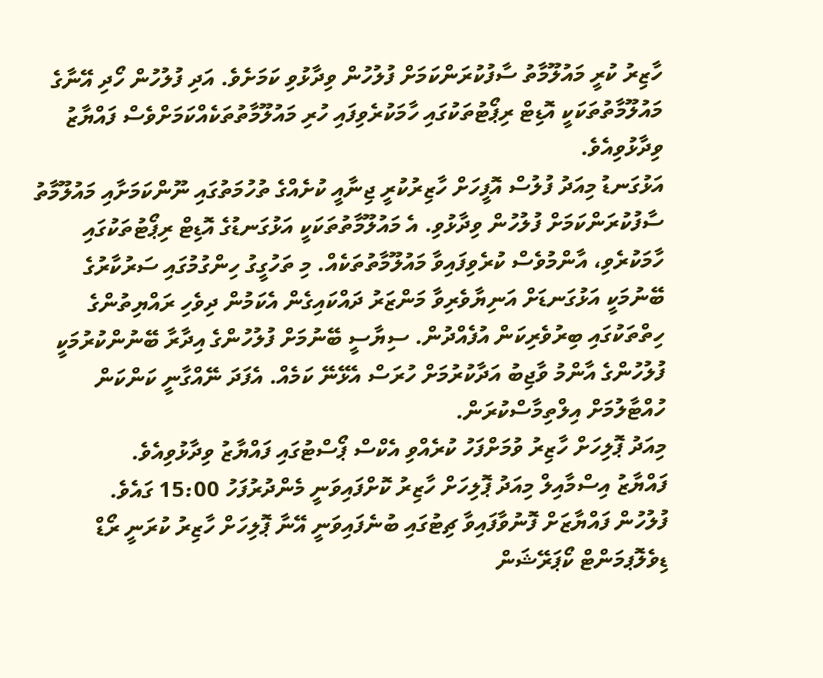ހާޒިރު ކުރީ މައުލޫމާތު ސާފުކުރަންކަމަށް ފުލުހުން ވިދާޅުވި ކަމަށެވެ. އަދި ފުލުހުން ހޯދި އޭނާގެ މައުލޫމާތުތަކަކީ އޮޑިޓް ރިޕޯޓުތަކުގައި ހާމަކުރެވިފައި ހުރި މައުލޫމާތުތަކެއްކަމަށްވެސް ފައްޔާޒު ވިދާޅުވިއެވެ.
އަޅުގަނޑު މިއަދު ފުލުސް އޮފީހަށް ހާޒިރުކުރީ ޖިނާއީ ކުށެއްގެ ތުހުމަތުގައި ނޫންކަމަށާއި މައުލޫމާތު ސާފުކުރަންކަމަށް ފުލުހުން ވިދާޅުވި. އެ މައުލޫމާތުތަކަކީ އަޅުގަނޑުގެ އޮޑިޓް ރިޕޯޓުތަކުގައި ހާމަކުރެވި، އާންމުވެސް ކުރެވިފައިވާ މައުލޫމާތުތަކެއް. މި ތަހުގީގު ހިންގުމުގައި ސަރުކާރުގެ ބޭނުމަކީ އަޅުގަނޑަށް އަނިޔާވެރިވާ މަންޒަރު ދައްކައިގެން އެކަމުން ދިވެހި ރައްޔިތުންގެ ހިތްތަކުގައި ބިރުވެރިކަން އުފެއްދުން. ސިޔާސީ ބޭނުމަށް ފުލުހުންގެ އިދާރާ ބޭނުންކުރުމަކީ ފުލުހުންގެ އާންމު ވާޖިބު އަދާކުރުމަށް ހުރަސް އެޅޭނޭ ކަމެއް. އެފަދަ ނޭއްގާނީ ކަންކަން ހުއްޓާލުމަށް އިލްތިމާސްކުރަން.
މިއަދު ޕޮލިހަށް ހާޒިރު ވުމަށްފަހު ކުރެއްވި އެކްސް ޕޯސްޓުގައި ފައްޔާޒު ވިދާޅުވިއެވެ.
ފައްޔާޒު އިސްމާއިލް މިއަދު ޕޮލިހަށް ހާޒިރު ކޮށްފައިވަނީ މެންދުރުފަހު 15:00 ގައެވެ.
ފުލުހުން ފައްޔާޒަށް ފޮނުވާފައިވާ ޗިޓުގައި ބުނެފައިވަނީ އޭނާ ޕޮލިހަށް ހާޒިރު ކުރަނީ ރޯޑް ޑިވެލޮޕމަންޓް ކޯޕަރޭޝަން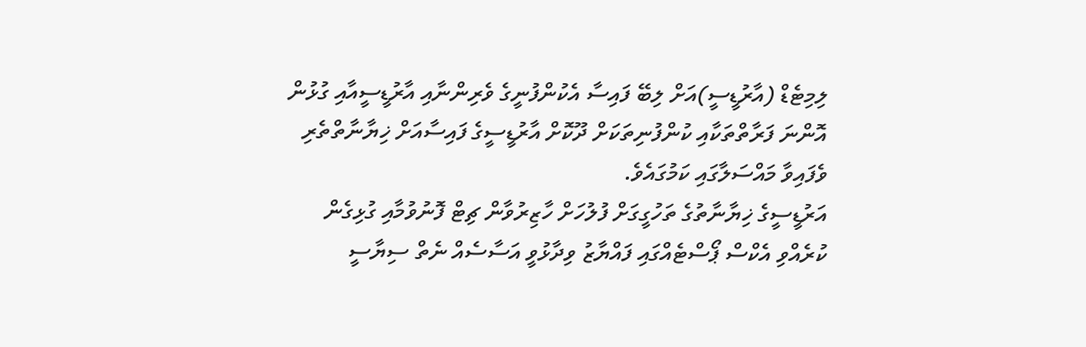ލިމިޓެޑް (އާރުޑީސީ)އަށް ލިބޭ ފައިސާ އެކުންފުނީގެ ވެރިންނާއި އާރުޑީސީއާއި ގުޅުން އޮންނަ ފަރާތްތަކާއި ކުންފުނިތަކަށް ދޫކޮށް އާރުޑީސީގެ ފައިސާއަށް ޚިޔާނާތްތެރި ވެފައިވާ މައްސަލާގައި ކަމުގައެވެ.
އަރުޑީސީގެ ޚިޔާނާތުގެ ތަހުގީގަށް ފުލުހަށް ހާޒިރުވާން ޗިޓް ފޮނުވުމާއި ގުޅިގެން ކުރެއްވި އެކްސް ޕޯސްޓެއްގައި ފައްޔާޒު ވިދާޅުވީ އަސާސެއް ނެތް ސިޔާސީ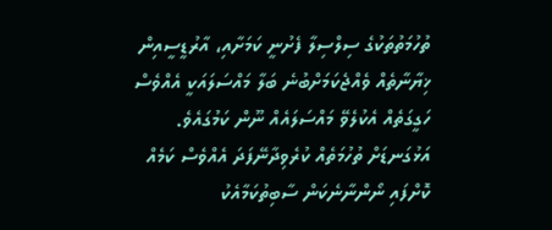ތުހުމަތުތަކުގެ ސިލްސިލާ ފެށުނީ ކަމަށާއި، އާރުޑީސީއިން ޚިޔާނާތެއް ވެއްޖެކަމަށްބުނެ ބަލާ މައްސަލައަކީ އެއްވެސް ހަގީގަތެއް އެކުލެވޭ މައްސަލައެއް ނޫން ކަމުގައެވެ.
އަޅުގަނޑަށް ތުހުމަތެއް ކުރެވިދާނޭފަދަ އެއްވެސް ކަމެއް ކޮށްފައި ނޯންނާނެކަން ސާބިތުކަމާއެކު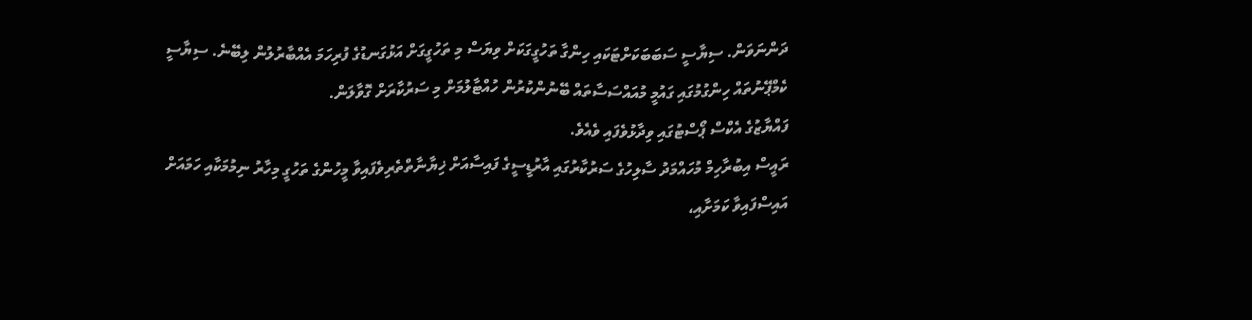ދަންނަވަން. ސިޔާސީ ސަބަބަކަށްޓަކައި ހިންގާ ތަހުގީގަކަށް ވިޔަސް މި ތަހުގީގަށް އަޅުގަނޑުގެ ފުރިހަމަ އެއްބާރުލުން ލިބޭނެ. ސިޔާސީ ކެމްޕޭނުތައް ހިންގުމުގައި ގައުމީ މުއައްސަސާތައް ބޭނުންކުރުން ހުއްޓާލުމަށް މި ސަރުކާރަށް ގޮވާލަން.
ފައްޔާޒުގެ އެކްސް ޕޯސްޓުގައި ވިދާޅުވެފައި ވެއެވެ.
ރައީސް އިބުރާހިމް މުހައްމަދު ސާލިހުގެ ސަރުކާރުގައި އާރުޑީސީގެ ފައިސާއަށް ޚިޔާނާތްތެރިވެފައިވާ މީހުންގެ ތަހުގީ މިހާރު ނިމުމަކާއި ހަމައަށް އައިސްފައިވާ ކަމަށާއި،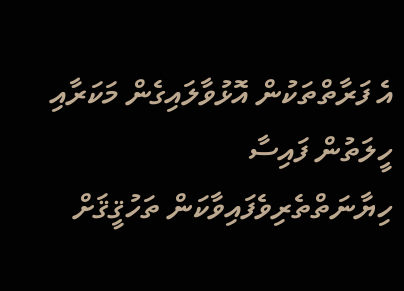އެ ފަރާތްތަކުން އޮޅުވާލައިގެން މަކަރާއި ހީލަތުން ފައިސާ ހިޔާނަތްތެރިވެފައިވާކަން ތަހުޤީޤަށް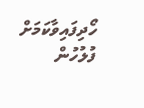ހޯދިފައިވާކަމަށް ފުލުހުން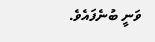ވަނީ ބުނެފައެވެ.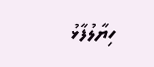ހިޔާލުފާޅު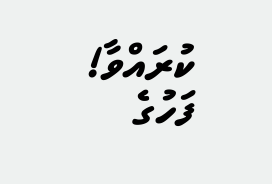ކުރައްވާ!
ފަހުގެ